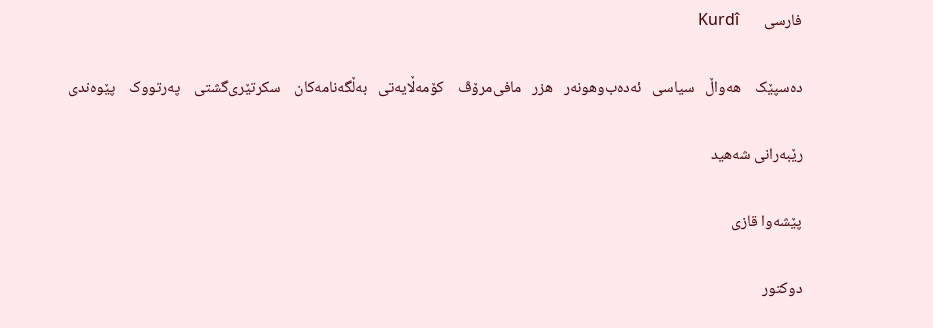فارسی       Kurdî

ده‌سپێک    هه‌واڵ   سیاسی   ئه‌ده‌ب‌وهونه‌ر   هزر   مافی‌مرۆڤ    کۆمه‌ڵایه‌تی   به‌ڵگه‌نامه‌کان    سکرتێری‌گشتی    په‌رتووک    پێوه‌ندی

رێبه‌رانی شه‌هید

پێشه‌وا قازی‌

دوكتور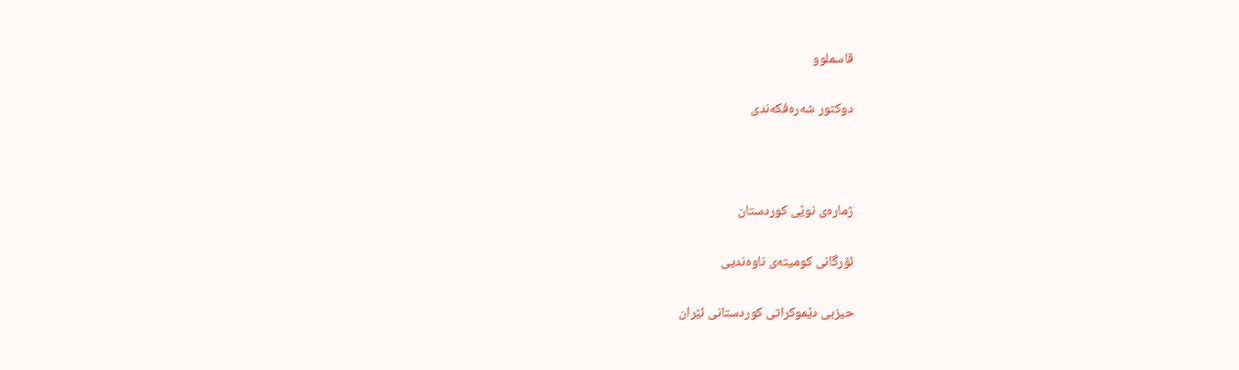قاسملوو

دوكتور شه‌ره‌فکه‌ندی



ژماره‌ی نوێی كوردستان

ئۆرگانی كومیته‌ی ناوه‌ندیی

حیزبی دێموكراتی كوردستانی ئێران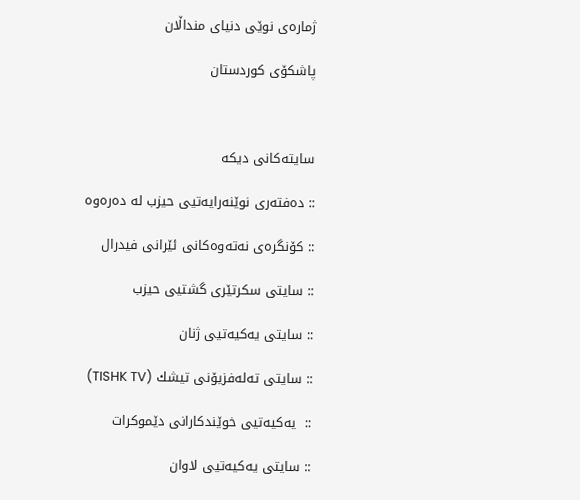ژماره‌ی نوێی دنیای منداڵان

پاشكۆی كوردستان



سایته‌کانی دیکه

:: ده‌فته‌ری نوێنه‌رایه‌تیی حیزب له ده‌ره‌وه

:: كۆنگره‌ی‌ نه‌ته‌وه‌كانی‌ ئێرانی‌ فیدرال

:: سایتی سکرتێری گشتیی حیزب

:: سایتی یه‌كیه‌تیی ژنان

:: سایتی ته‌له‌فزیۆنی‌ تیشك (TISHK TV)

::  یه‌كیه‌تیی‌ خوێندكارانی‌ دێموكرات

:: سایتی یه‌کیه‌تیی لاوان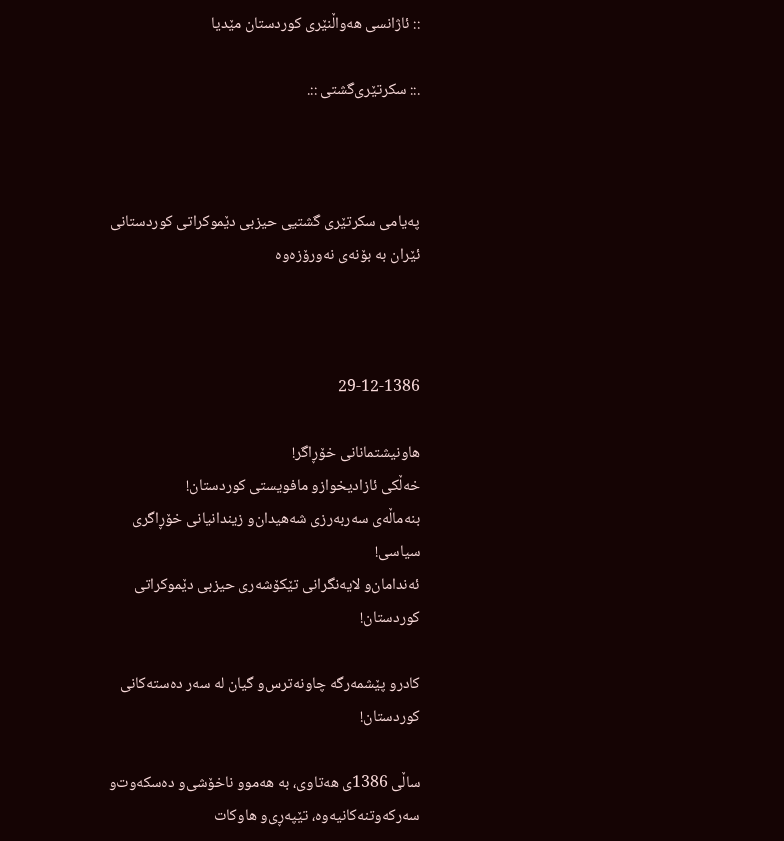:: ئاژانسی هه‌واڵنێری كوردستان مێدیا

.:: سکرتێری‌گشتی ::.



په‌یامی‌ سكرتێری‌ گشتیی‌ حیزبی‌ دێموكراتی‌ كوردستانی‌ ئێران به‌ بۆنه‌ی‌ نه‌ورۆزه‌وه‌



29-12-1386

هاونیشتمانانی‌ خۆڕاگر!
خه‌ڵكی‌ ئازادیخوازو مافویستی‌ كوردستان!
بنه‌ماڵه‌ی‌ سه‌ربه‌رزی‌ شه‌هیدان‌و زیندانیانی‌ خۆڕاگری‌ سیاسی‌!
ئه‌ندامان‌و لایه‌نگرانی‌ تێكۆشه‌ری‌ حیزبی‌ دێموكراتی‌ كوردستان!

كادرو پێشمه‌رگه‌ چاونه‌ترس‌و گیان له‌ سه‌ر ده‌سته‌كانی‌ كوردستان!

ساڵی‌ 1386ی‌ هه‌تاوی‌، به‌ هه‌موو ناخۆشی‌‌و ده‌سكه‌وت‌و سه‌ركه‌وتنه‌كانیه‌وه‌، تێپه‌ڕی‌‌و هاوكات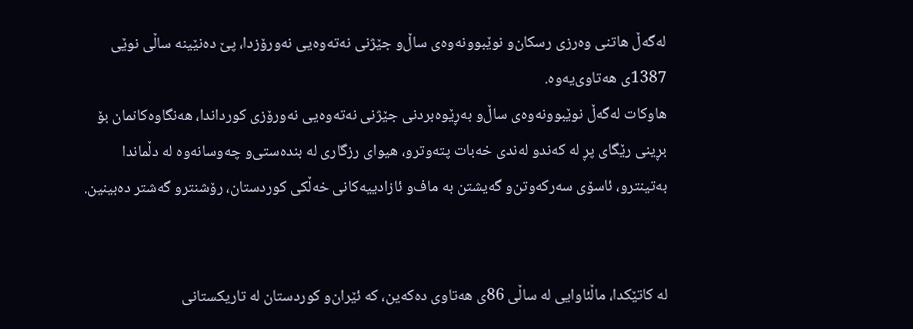له‌گه‌ڵ هاتنی‌ وه‌رزی‌ رسكان‌و نوێبوونه‌وه‌ی‌ ساڵ‌و جێژنی‌ نه‌ته‌وه‌یی‌ نه‌ورۆزدا، پێ‌ ده‌نێینه‌ ساڵی‌ نوێی‌ 1387ی‌ هه‌تاوی‌یه‌وه‌.
هاوكات له‌گه‌ڵ نوێبوونه‌وه‌ی‌ ساڵ‌و به‌ڕێوه‌بردنی‌ جێژنی‌ نه‌ته‌وه‌یی‌ نه‌ورۆزی‌ كورداندا، هه‌نگاوه‌كانمان بۆ بڕینی‌ رێگای‌ پڕ له‌ كه‌ند‌و له‌ندی‌ خه‌بات پته‌وتر‌و، هیوای‌ رزگاری‌ له‌ بنده‌ستی‌‌و چه‌وسانه‌وه‌ له‌ دڵماندا به‌تینتر‌و، ئاسۆی‌ سه‌ركه‌وتن‌و گه‌یشتن به‌ ماف‌و ئازادییه‌كانی‌ خه‌ڵكی‌ كوردستان، رۆشنتر‌و گه‌شتر ده‌بینین.


له‌ كاتێكدا، ماڵئاوایی‌ له‌ ساڵی‌ 86ی‌ هه‌تاوی‌ ده‌كه‌ین، كه‌ ئێران‌و كوردستان له‌ تاریكستانی‌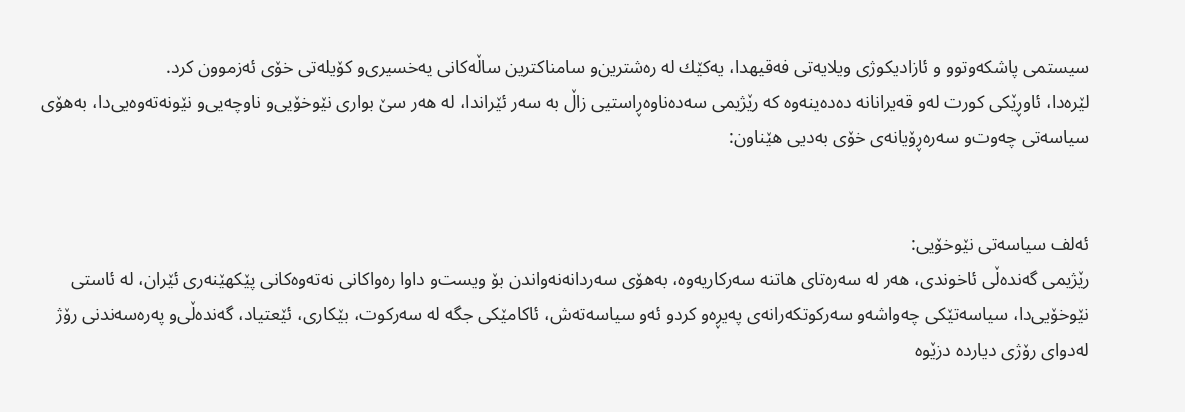سیستمی‌ پاشكه‌وتوو و ئازادیكوژی‌ ویلایه‌تی‌ فه‌قیهدا، یه‌كێك له‌ ره‌شترین‌و سامناكترین ساڵه‌كانی‌ یه‌خسیری‌‌و كۆیله‌تی‌ خۆی‌ ئه‌زموون كرد.
لێره‌دا، ئاوڕێكی‌ كورت له‌و قه‌یرانانه‌ ده‌ده‌ینه‌وه‌ كه‌ رێژیمی‌ سه‌ده‌ناوه‌ڕاستیی‌ زاڵ به‌ سه‌ر ئێراندا، له‌ هه‌ر سێ‌ بواری‌ نێوخۆیی‌‌و ناوچه‌یی‌‌و نێونه‌ته‌وه‌یی‌دا، به‌هۆی‌ سیاسه‌تی‌ چه‌وت‌و سه‌ره‌ڕۆیانه‌ی‌ خۆی‌ به‌دیی‌ هێناون:


ئه‌لف سیاسه‌تی‌ نێوخۆیی‌:
رێژیمی‌ گه‌نده‌ڵی‌ ئاخوندی‌، هه‌ر له‌ سه‌ره‌تای‌ هاتنه‌ سه‌ركاریه‌وه‌، به‌هۆی‌ سه‌ردانه‌نه‌واندن بۆ ویست‌و داوا ره‌واكانی‌ نه‌ته‌وه‌كانی‌ پێكهێنه‌ری‌ ئێران، له‌ ئاستی‌ نێوخۆیی‌دا، سیاسه‌تێكی‌ چه‌واشه‌و سه‌ركوتكه‌رانه‌ی‌ په‌یڕه‌و كرد‌و ئه‌و سیاسه‌ته‌ش، ئاكامێكی‌ جگه‌ له‌ سه‌ركوت، بێكاری‌، ئێعتیاد، گه‌نده‌ڵی‌‌و په‌ره‌سه‌ندنی‌ رۆژ له‌دوای‌ رۆژی‌ دیارده‌ دزێوه‌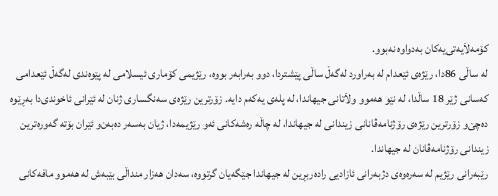كۆمه‌لاَیه‌تی‌یه‌كان به‌دواوه‌ نه‌بوو.
له‌ ساڵی‌ 86دا، رێژه‌ی‌ ئێعدام له‌ به‌راورد له‌گه‌ڵ ساڵی‌ پێشتردا، دوو به‌رابه‌ر بووه‌، رێژیمی‌ كۆماری‌ ئیسلامی‌ له‌ پێوه‌ندی‌ له‌گه‌ڵ ئێعدامی‌ كه‌سانی‌ ژێر 18 ساڵدا، له‌ نێو هه‌موو ولاَتانی‌ جیهاندا، له‌ پله‌ی‌ یه‌كه‌م دایه‌. زۆرترین رێژه‌ی‌ سه‌نگساری‌ ژنان له‌ ئێرانی‌ ئاخوندی‌دا به‌ڕێوه‌ ده‌چێ‌‌و زۆرترین رێژه‌ی‌ رۆژنامه‌ڤانانی‌ زیندانی‌ له‌ جیهاندا، له‌ چاڵه‌ ره‌شه‌كانی‌ ئه‌و رێژیمه‌دا، ژیان به‌سه‌ر ده‌به‌ن‌و ئێران بۆته‌ گه‌وره‌ترین زیندانی‌ رۆژنامه‌ڤانان له‌ جیهاندا.
رێبه‌رانی‌ رێژیم له‌ سه‌ره‌وه‌ی‌ دژبه‌رانی‌ ئازادیی‌ راده‌ربڕین له‌ جیهاندا جێگه‌یان گرتووه‌، سه‌دان هه‌زار منداڵی‌ بێبه‌ش له‌ هه‌موو مافه‌كانی‌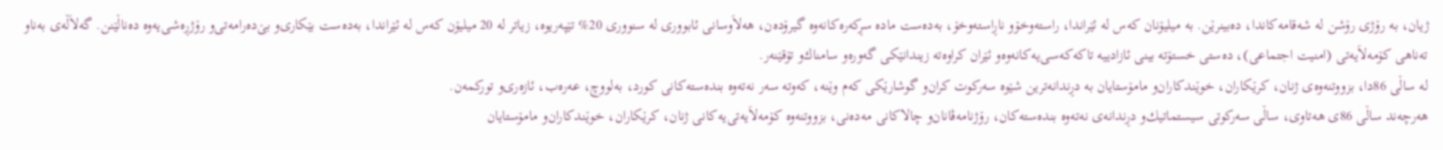ژیان، به‌ رۆژی‌ رۆشن له‌ شه‌قامه‌كاندا، ده‌بینرێن. به‌ میلیۆنان كه‌س له‌ ئێراندا، راسته‌وخۆ‌و ناڕاسته‌وخۆ، به‌ده‌ست ماده‌ سڕكه‌ره‌كانه‌وه‌ گیرۆده‌ن، هه‌لاَوسانی‌ ئابووری‌ له‌ سنووری‌ 20% تێپه‌ریوه‌، زیاتر له‌ 20 میلیۆن كه‌س له‌ ئێراندا، به‌ده‌ست بێكاری‌‌و بێ‌ده‌رامه‌تی‌‌و رۆژڕه‌شی‌یه‌وه‌ ده‌ناڵێنن. گه‌لاَڵه‌ی‌ به‌ناو ته‌ناهی‌ كۆمه‌لاَیه‌تی‌ (امنیت اجتماعی‌)، ده‌ستی‌ خستۆته‌ بینی‌ ئازادییه‌ تاكه‌كه‌سی‌یه‌كانه‌وه‌‌و ئێران كراوه‌ته‌ زیندانێكی‌ گه‌وره‌‌و سامناك‌و تۆقێنه‌ر.
له‌ ساڵی‌ 86دا، بزووتنه‌وه‌ی‌ ژنان، كرێكاران، خوێندكاران‌و مامۆستایان به‌ دڕندانه‌ترین شێوه‌ سه‌ركوت كران‌و گوشارێكی‌ كه‌م وێنه‌، كه‌وته‌ سه‌ر نه‌ته‌وه‌ بنده‌سته‌كانی‌ كورد، به‌لووچ، عه‌ره‌ب، ئازه‌ری‌‌و توركمه‌ن.
هه‌رچه‌ند ساڵی‌ 86ی‌ هه‌تاوی‌، ساڵی‌ سه‌ركوتی‌ سیستماتیك‌و دڕندانه‌ی‌ نه‌ته‌وه‌ بنده‌سته‌كان، رۆژنامه‌ڤانان‌و چالاكانی‌ مه‌ده‌نی‌، بزووتنه‌وه‌ كۆمه‌لاَیه‌تی‌یه‌كانی‌ ژنان، كرێكاران، خوێندكاران‌و مامۆستایان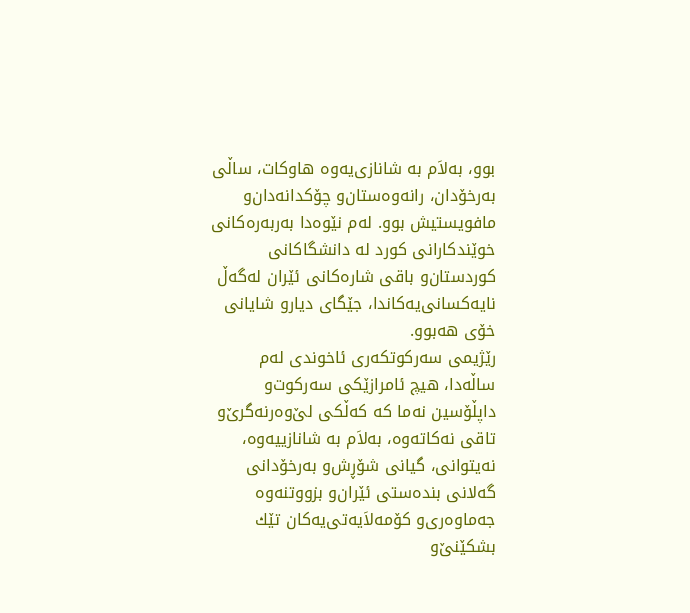بوو، به‌لاَم به‌ شانازی‌یه‌وه‌ هاوكات، ساڵی‌ به‌رخۆدان، رانه‌وه‌ستان‌و چۆكدانه‌دان‌و مافویستیش بوو. له‌م نێوه‌دا به‌ربه‌ره‌كانی‌ خوێندكارانی‌ كورد له‌ دانشگاكانی‌ كوردستان‌و باقی‌ شاره‌كانی‌ ئێران له‌گه‌ڵ نایه‌كسانی‌یه‌كاندا، جێگای‌ دیار‌و شایانی‌ خۆی‌ هه‌بوو.
رێژیمی‌ سه‌ركوتكه‌ری‌ ئاخوندی‌ له‌م ساڵه‌دا، هیچ ئامرازێكی‌ سه‌ركوت‌و داپڵۆسین نه‌ما كه‌ كه‌ڵكی‌ لێ‌وه‌رنه‌گرێ‌‌و تاقی نه‌كاته‌وه‌، به‌لاَم به‌ شانازییه‌وه‌، نه‌یتوانی‌، گیانی‌ شۆڕش‌و به‌رخۆدانی‌ گه‌لانی‌ بنده‌ستی‌ ئێران‌و بزووتنه‌وه‌ جه‌ماوه‌ری‌‌و كۆمه‌لاَیه‌تی‌یه‌كان تێك بشكێنێ‌‌و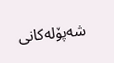شه‌پۆله‌كانی‌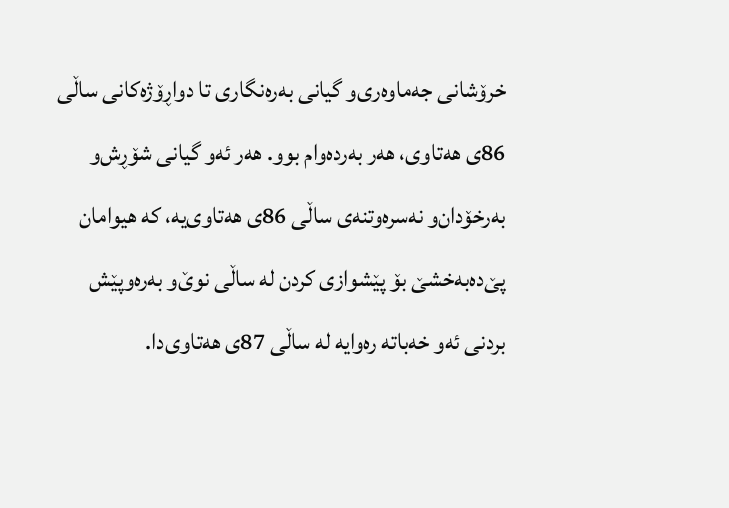خرۆشانی‌ جه‌ماوه‌ری‌‌و گیانی‌ به‌ره‌نگاری‌ تا دواڕۆژه‌كانی‌ ساڵی‌ 86ی‌ هه‌تاوی‌، هه‌ر به‌رده‌وام بوو. هه‌ر ئه‌و گیانی‌ شۆڕش‌و به‌رخۆدان‌و نه‌سره‌وتنه‌ی‌ ساڵی‌ 86ی‌ هه‌تاوی‌یه‌، كه‌ هیوامان پێ‌ده‌به‌خشێ‌ بۆ پێشوازی‌ كردن له‌ ساڵی‌ نوێ‌‌و به‌ره‌وپێش بردنی‌ ئه‌و خه‌باته‌ ره‌وایه‌ له‌ ساڵی‌ 87ی‌ هه‌تاوی‌دا.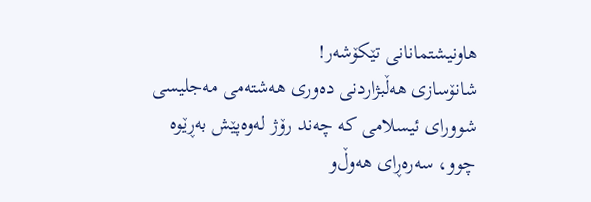هاونیشتمانانی‌ تێكۆشه‌ر!
شانۆسازی‌ هه‌ڵبژاردنی‌ ده‌وری‌ هه‌شته‌می‌ مه‌جلیسی‌ شوورای‌ ئیسلامی‌ كه‌ چه‌ند رۆژ له‌وه‌پێش به‌ڕێوه‌ چوو، سه‌ره‌ڕای‌ هه‌وڵ‌و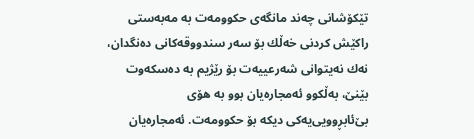تێكۆشانی‌ چه‌ند مانگه‌ی‌ حكوومه‌ت به‌ مه‌به‌ستی‌ راكێش كردنی‌ خه‌ڵك بۆ سه‌ر سندووقه‌كانی‌ ده‌نگدان، نه‌ك نه‌یتوانی‌ شه‌رعییه‌ت بۆ رێژیم به‌ ده‌سكه‌وت بێنێ‌، به‌ڵكوو ئه‌مجاره‌یان بوو به‌ هۆی‌ بێ‌ئابڕوویی‌یه‌كی‌ دیكه‌ بۆ حكوومه‌ت. ئه‌مجاره‌یان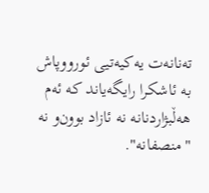ته‌نانه‌ت یه‌كیه‌تیی‌ ئورووپاش به‌ ئاشكرا رایگه‌یاند كه‌ ئه‌م هه‌ڵبژاردنانه‌ نه‌ ئازاد بوون‌و نه‌ "منصفانه‌".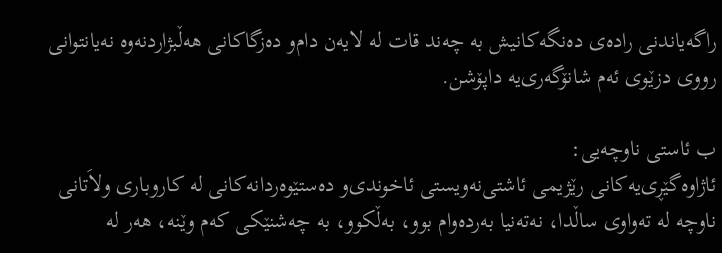راگه‌یاندنی‌ راده‌ی‌ ده‌نگه‌كانیش به‌ چه‌ند قات له‌ لایه‌ن دام‌و ده‌زگاكانی‌ هه‌ڵبژاردنه‌وه‌ نه‌یانتوانی‌ رووی‌ دزێوی‌ ئه‌م شانۆگه‌ری‌یه‌ داپۆشن.

ب ئاستی‌ ناوچه‌یی‌:
ئاژاوه‌گێڕی‌یه‌كانی‌ رێژیمی‌ ئاشتی‌نه‌ویستی‌ ئاخوندی‌‌و ده‌ستێوه‌ردانه‌كانی‌ له‌ كاروباری‌ ولاَتانی‌ ناوچه‌ له‌ ته‌واوی‌ ساڵدا، نه‌ته‌نیا به‌رده‌وام بوو، به‌ڵكوو، به‌ چه‌شنێكی‌ كه‌م وێنه‌، هه‌ر له‌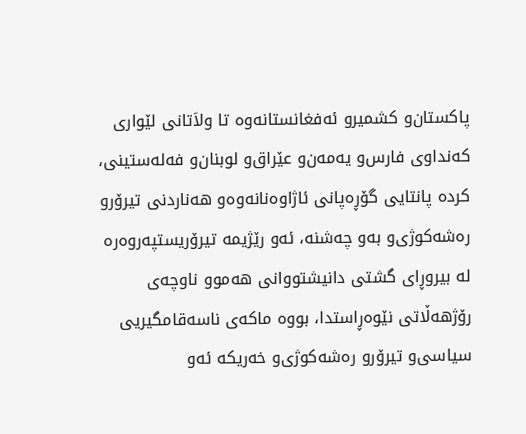پاكستان‌و كشمیر‌و ئه‌فغانستانه‌وه‌ تا ولاَتانی‌ لێواری‌ كه‌نداوی‌ فارس‌و یه‌مه‌ن‌و عێراق‌و لوبنان‌و فه‌له‌ستینی‌، كرده‌ پانتایی‌ گۆڕه‌پانی‌ ئاژاوه‌نانه‌وه‌و هه‌ناردنی تیرۆر‌و ره‌شه‌كوژی‌و به‌و چه‌شنه‌، ئه‌و رێژیمه‌ تیرۆریستپه‌روه‌ره‌ له‌ بیروڕای گشتی دانیشتووانی هه‌موو ناوچه‌ی رۆژهه‌ڵاتی نێوه‌ڕاستدا، بووه‌ ماكه‌ی ناسه‌قامگیریی سیاسی‌و تیرۆر‌و ره‌شه‌كوژی‌و خه‌ریكه‌ ئه‌و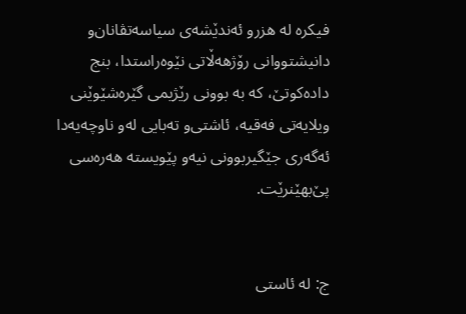فیكره‌ له‌ هزر‌و ئه‌ندێشه‌ی سیاسه‌تڤانان‌و دانیشتووانی رۆژهه‌ڵاتی نێوه‌راستدا، بنج داده‌كوتێ، كه‌ به‌ بوونی رێژیمی گێره‌شێوێنی ویلایه‌تی فه‌قیه، ئاشتی‌و ته‌بایی له‌و ناوچه‌یه‌دا ئه‌گه‌ری جێگیربوونی نیه‌‌و پێویسته‌ هه‌ره‌سی پێ‌بهێنرێت.


ج: له‌ ئاستی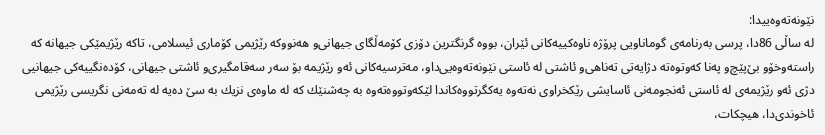نێونه‌ته‌وه‌ییدا:
له‌ ساڵی 86دا، پرسی به‌رنامه‌ی‌ گوماناویی پرۆژه‌ ناوه‌كییه‌كانی ئێران، بووه‌ گرنگترین دۆزی كۆمه‌ڵگای جیهانی‌و هه‌نووكه‌ رێژیمی كۆماری ئیسلامی، تاكه‌ رێژیمێكی جیهانه‌ كه‌ راسته‌‌وخۆ‌و بێ‌پێچ‌و په‌نا كه‌وتوه‌ته‌ دژایه‌تی ته‌ناهی‌و ئاشتی له‌ ئاستی نێونه‌ته‌وه‌یی‌دا‌و، مه‌ترسیه‌كانی ئه‌و رێژیمه‌ بۆ سه‌ر سه‌قامگیری‌و ئاشتی جیهانی، كۆده‌نگییه‌كی جیهانیی دژی ئه‌و رێژیمه‌ی له‌ ئاستی ئه‌نجومه‌نی ئاسایشی رێكخراوی نه‌ته‌وه‌ یه‌كگرتووه‌كاندا لێكه‌وتووه‌ته‌وه‌ به‌ چه‌شنێك كه‌ له‌ ماوه‌ی نزیك به‌ سێ‌ ده‌یه‌ له‌ ته‌مه‌نی نگریسی رێژیمی ئاخوندی‌دا، هیچكات،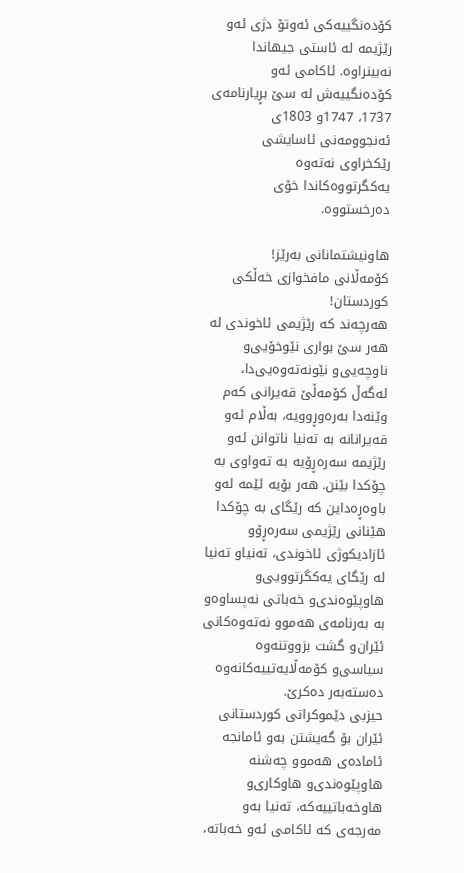كۆده‌نگییه‌كی ئه‌وتۆ دژی ئه‌و رێژیمه‌ له‌ ئاستی جیهاندا نه‌بینراوه‌. ئاكامی ئه‌و كۆده‌نگییه‌ش له‌ سێ‌ بڕیارنامه‌ی 1737، 1747و 1803ی ئه‌نجوومه‌نی ئاسایشی رێكخراوی نه‌ته‌وه‌ یه‌كگرتووه‌كاندا خۆی ده‌رخستووه‌.

هاونیشتمانانی به‌رێز!
كۆمه‌ڵانی مافخوازی خه‌ڵكی كوردستان!
هه‌رچه‌ند كه‌ رێژیمی ئاخوندی له‌ هه‌ر سێ‌ بواری نێوخۆیی‌و ناوچه‌یی‌و نێونه‌ته‌وه‌یی‌دا، له‌گه‌ڵ‌ كۆمه‌ڵێ‌ قه‌یرانی كه‌م وێنه‌دا به‌ره‌وڕوویه‌، به‌ڵام ئه‌و قه‌یرانانه‌ به‌ ته‌نیا ناتوانن ئه‌و رێژیمه‌ سه‌ره‌ڕۆیه‌ به‌ ته‌واوی به‌ چۆكدا بێنن. هه‌ر بۆیه‌ ئێمه‌ له‌و باوه‌ڕه‌داین كه‌ رێگای به‌ چۆكدا هێنانی رێژیمی سه‌ره‌ڕۆ‌و ئازادیكوژی ئاخوندی، ته‌نیا‌و ته‌نیا له‌ رێگای یه‌كگرتوویی‌و هاوپێوه‌ندی‌و خه‌باتی نه‌پساوه‌‌و به‌ به‌رنامه‌ی هه‌موو نه‌ته‌وه‌كانی ئێران‌و گشت بزووتنه‌وه‌ سیاسی‌‌و كۆمه‌ڵایه‌تییه‌كانه‌وه‌ ده‌سته‌به‌ر ده‌كرێ.
حیزبی دێموكراتی كوردستانی ئێران بۆ گه‌یشتن به‌و ئامانجه‌ ئاماده‌ی هه‌موو چه‌شنه‌ هاوپێوه‌ندی‌و هاوكاری‌و هاوخه‌باتییه‌كه‌، ته‌نیا به‌و مه‌رجه‌ی كه‌ ئاكامی ئه‌و خه‌باته‌،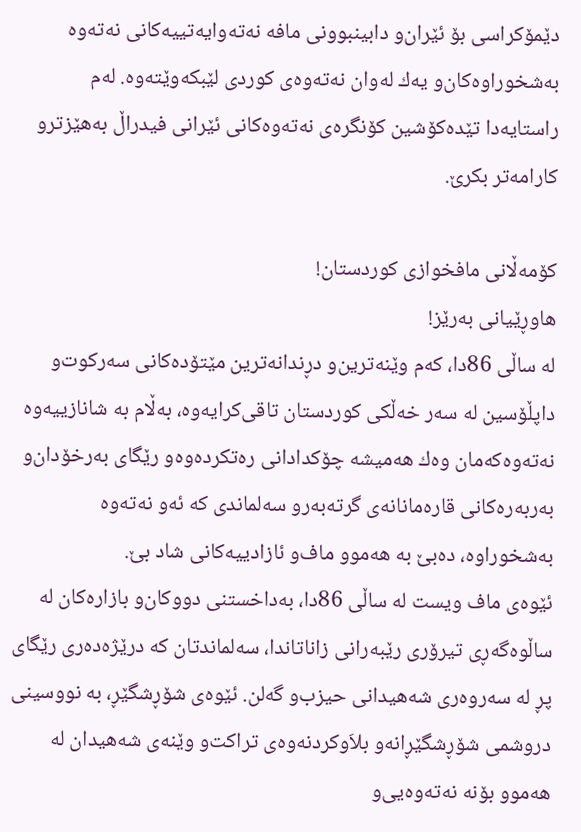دێمۆكراسی بۆ ئێران‌و دابینبوونی مافه‌ نه‌ته‌وایه‌تییه‌كانی نه‌ته‌وه‌ به‌شخوراوه‌كان‌و یه‌ك له‌وان نه‌ته‌وه‌ی‌ كوردی لێبكه‌وێته‌وه‌. له‌م راستایه‌دا تێده‌كۆشین كۆنگره‌ی‌ نه‌ته‌وه‌كانی‌ ئێرانی‌ فیدراڵ به‌هێزتر‌و كارامه‌تر بكرێ‌.

كۆمه‌ڵانی مافخوازی كوردستان!
هاوڕێیانی به‌رێز!
له‌ ساڵی 86دا، كه‌م وێنه‌ترین‌و دڕندانه‌ترین مێتۆده‌كانی سه‌ركوت‌و داپڵۆسین له‌ سه‌ر خه‌ڵكی كوردستان تاقی‌كرایه‌وه‌، به‌ڵام به‌ شانازییه‌وه‌ نه‌ته‌وه‌كه‌مان وه‌ك هه‌میشه‌ چۆكدادانی ره‌تكرده‌وه‌‌و رێگای به‌رخۆدان‌و به‌ربه‌ره‌كانی قاره‌مانانه‌ی گرته‌به‌ر‌و سه‌لماندی كه‌ ئه‌و نه‌ته‌وه‌ به‌شخوراوه‌، ده‌بێ‌ به‌ هه‌موو ماف‌و ئازادییه‌كانی شاد بێ‌.
ئێوه‌ی ماف ویست له‌ ساڵی 86دا، به‌داخستنی دووكان‌و بازاره‌كان له‌ ساڵوه‌گه‌ڕی تیرۆری رێبه‌رانی زاناتاندا، سه‌لماندتان كه‌ درێژه‌ده‌ری رێگای پڕ له‌ سه‌روه‌ری شه‌هیدانی حیزب‌و گه‌لن. ئێوه‌ی‌ شۆڕشگێڕ، به‌ نووسینی‌ دروشمی‌ شۆڕشگێڕانه‌‌و بلاَوكردنه‌وه‌ی‌ تراكت‌و وێنه‌ی‌ شه‌هیدان له‌ هه‌موو بۆنه‌ نه‌ته‌وه‌یی‌‌و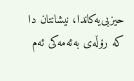حیزبی‌یه‌كاندا، نیشانتان دا كه‌ رۆڵه‌ی‌ به‌ئه‌مه‌كی‌ ئه‌م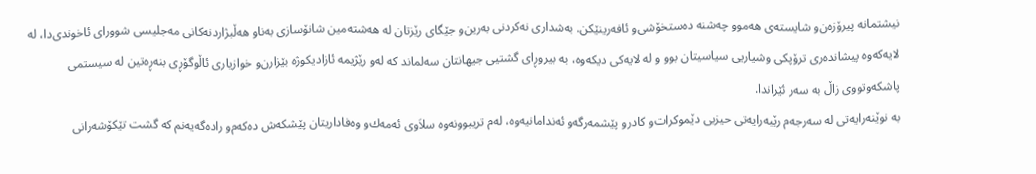نیشتمانه‌ پیرۆزه‌ن‌و شایسته‌ی‌ هه‌موو چه‌شنه‌ ده‌ستخۆشی‌‌و ئافه‌رینێكن. به‌شداری‌ نه‌كردنی‌ به‌رین‌و جێگای‌ رێزتان له‌ هه‌شته‌مین شانۆسازی‌ به‌ناو هه‌ڵبژاردنه‌كانی‌ مه‌جلیسی‌ شوورای‌ ئاخوندی‌دا، له‌ لایه‌كه‌وه‌ پیشانده‌ری‌ ترۆپكی‌ وشیاریی‌ سیاسیتان بوو و له‌ لایه‌كی‌ دیكه‌وه‌، به‌ بیروڕای‌ گشتیی‌ جیهانتان سه‌لماند كه‌ له‌و رێژیمه‌ ئازادیكوژه‌ بێزارن‌و خوازیاری‌ ئاڵوگۆڕی‌ بنه‌ڕه‌تین له‌ سیستمی‌ پاشكه‌وتووی‌ زاڵ به‌ سه‌ر ئێراندا.
به‌ نوێنه‌رایه‌تی‌ له‌ سه‌رجه‌م رێبه‌رایه‌تی‌ حیزبی‌ دێموكرات‌و كادرو پێشمه‌رگه‌و ئه‌ندامانیه‌وه‌، له‌م تریبوونه‌وه‌ سلاَوی‌ ئه‌مه‌ك‌و وه‌فاداریتان پێشكه‌ش ده‌كه‌م‌و راده‌گه‌یه‌نم كه‌ گشت تێكۆشه‌رانی‌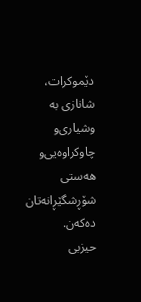دێموكرات، شانازی‌ به‌ وشیاری‌‌و چاوكراوه‌یی‌‌و هه‌ستی‌ شۆڕشگێڕانه‌تان ده‌كه‌ن.
حیزبی‌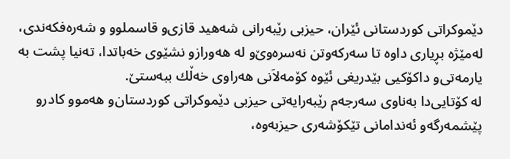دێموكراتی‌ كوردستانی‌ ئێران، حیزبی‌ رێبه‌رانی‌ شه‌هید قازی‌‌و قاسملوو و شه‌ره‌فكه‌ندی‌، له‌مێژه‌ بڕیاری‌ داوه‌ تا سه‌ركه‌وتن نه‌سره‌وێ‌‌و له‌ هه‌ورازو نشێوی‌ خه‌باتدا، ته‌نیا پشت به‌ یارمه‌تی‌‌و داكۆكیی‌ بێدریغی‌ ئێوه‌ كۆمه‌لاَنی‌ هه‌راوی‌ خه‌ڵك ببه‌ستێ‌.
له‌ كۆتایی‌دا به‌ناوی‌ سه‌رجه‌م رێبه‌رایه‌تی‌ حیزبی‌ دێموكراتی‌ كوردستان‌و هه‌موو كادرو پێشمه‌رگه‌‌و ئه‌ندامانی‌ تێكۆشه‌ری‌ حیزبه‌وه‌،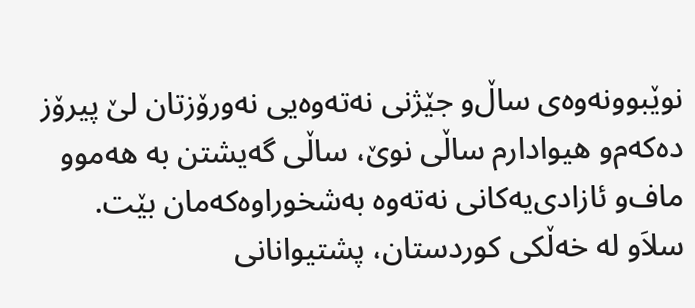نوێبوونه‌وه‌ی‌ ساڵ‌و جێژنی‌ نه‌ته‌وه‌یی‌ نه‌ورۆزتان لێ‌ پیرۆز ده‌كه‌م‌و هیوادارم ساڵی‌ نوێ‌، ساڵی‌ گه‌یشتن به‌ هه‌موو ماف‌و ئازادی‌یه‌كانی‌ نه‌ته‌وه‌ به‌شخوراوه‌كه‌مان بێت.
سلاَو له‌ خه‌ڵكی‌ كوردستان، پشتیوانانی‌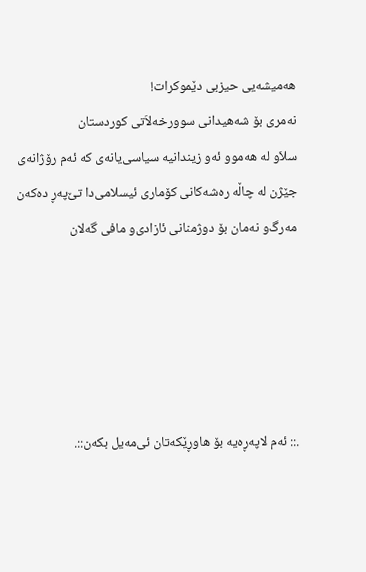هه‌میشه‌یی‌ حیزبی‌ دێموكرات!
نه‌مری‌ بۆ شه‌هیدانی‌ سوورخه‌لاَتی‌ كوردستان
سلاَو له‌ هه‌موو ئه‌و زیندانیه‌ سیاسی‌یانه‌ی‌ كه‌ ئه‌م رۆژانه‌ی‌ جێژن له‌ چاڵه‌ ره‌شه‌كانی‌ كۆماری‌ ئیسلامی‌دا تێ‌په‌ڕ ده‌كه‌ن
مه‌رگ‌و نه‌مان بۆ دوژمنانی‌ ئازادی‌‌و مافی‌ گه‌لان





.:: ئه‌م لاپه‌ڕه‌یه بۆ هاوڕێکه‌تان ئی‌مه‌یل بکه‌ن::.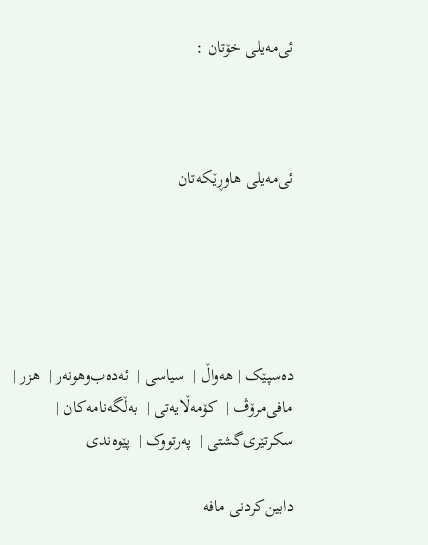ئی‌مه‌یلی خۆتان :



ئی‌مه‌یلی هاوڕێکه‌تان





ده‌سپێک | هه‌واڵ |  سیاسی |  ئه‌ده‌ب‌وهونه‌ر |  هزر | مافی‌مرۆڤ |  کۆمه‌ڵایه‌تی |  به‌ڵگه‌نامه‌کان |  سکرتێری‌گشتی |  په‌رتووک |  پێوه‌ندی

دابین‌كردنی‌ مافه‌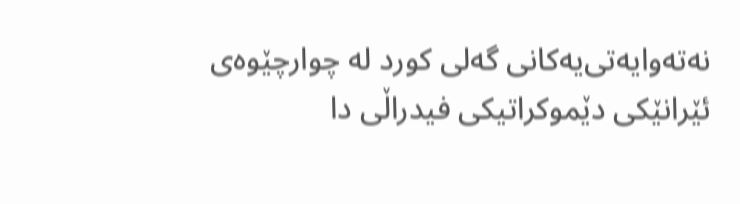نه‌ته‌وایه‌تی‌یه‌کانی گه‌لی‌ كورد له‌ چوارچێوه‌ی ئێرانێکی دێموكراتیكی‌ فیدراڵی‌ دا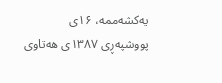یه‌کشه‌ممه، ۱۶‌ی پوو‌شپه‌ڕی ۱۳۸۷ی هه‌تاوی